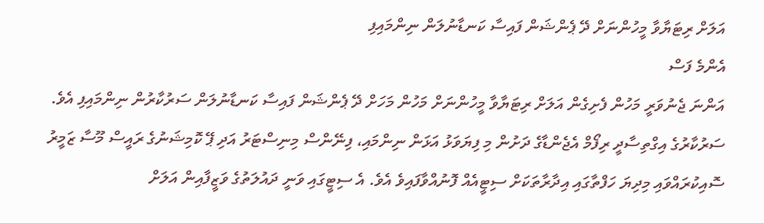އަލަށް ރިޓަޔާވާ މީހުންނަށް ދޭ ޕެންޝަން ފައިސާ ކަނޑާނުލަން ނިންމައިފި
އެންމެ ފަސް
އަންނަ ޖެނުވަރީ މަހުން ފެށިގެން އަލަށް ރިޓަޔާވާ މީހުންނަށް މަހުން މަހަށް ދޭ ޕެންޝަން ފައިސާ ކަނޑާނުލަން ސަރުކާރުން ނިންމައިފި އެވެ.
ސަރުކާރުގެ އިގްތިސާދީ ރިފޯމް އެޖެންޑާގެ ދަށުން މި ފިޔަވަޅު އަޅަން ނިންމައި، ފިނޭންސް މިނިސްޓަރު އަދި ޕޭ ކޮމިޝަނުގެ ރައީސް މޫސާ ޒަމީރު ސޮއިކުރައްވައި މިދިޔަ ހަފްތާގައި އިދާރާތަކަށް ސިޓީއެއް ފޮނުއްވާފައިވެ އެވެ. އެ ސިޓީގައި ވަނީ ދައުލަތުގެ ވަޒީފާއިން އަލަށް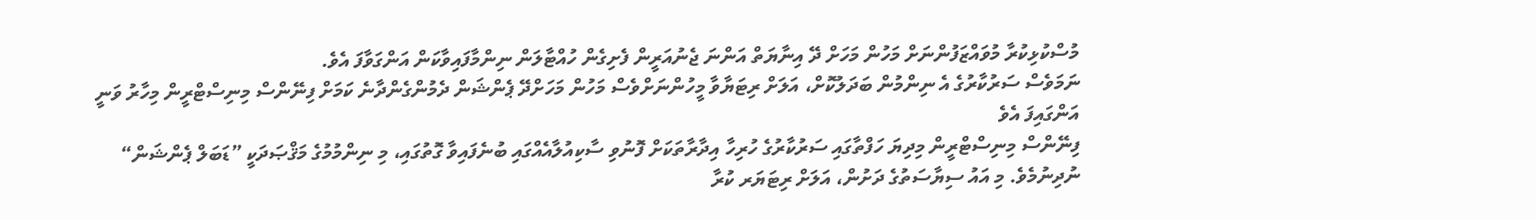މުސްކުޅިކުރާ މުވައްޒަފުންނަށް މަހުން މަހަށް ދޭ އިނާޔަތް އަންނަ ޖެނުއަރީން ފެށިގެން ހުއްޓާލަން ނިންމާފައިވާކަން އަންގަވާފަ އެވެ.
ނަމަވެސް ސަރުކާރުގެ އެ ނިންމުން ބަދަލުކޮށް، އަލަށް ރިޓަޔާވާ މީހުންނަށްވެސް މަހުން މަހަށްދޭ ޕެންޝަން ދެމުންގެންދާނެ ކަމަށް ފިނޭންސް މިނިސްޓްރީން މިހާރު ވަނީ އަންގައިފަ އެވެ
ފިނޭންސް މިނިސްޓްރީން މިދިޔަ ހަފްތާގައި ސަރުކާރުގެ ހުރިހާ އިދާރާތަކަށް ފޮނުވި ސާކިއުލާއެއްގައި ބުނެފައިވާ ގޮތުގައި، މި ނިންމުމުގެ މަޤްޞަދަކީ ”ޑަބަލް ޕެންޝަން“ ނުދިނުމެވެ. މި އައު ސިޔާސަތުގެ ދަށުން، އަލަށް ރިޓަޔަރ ކުރާ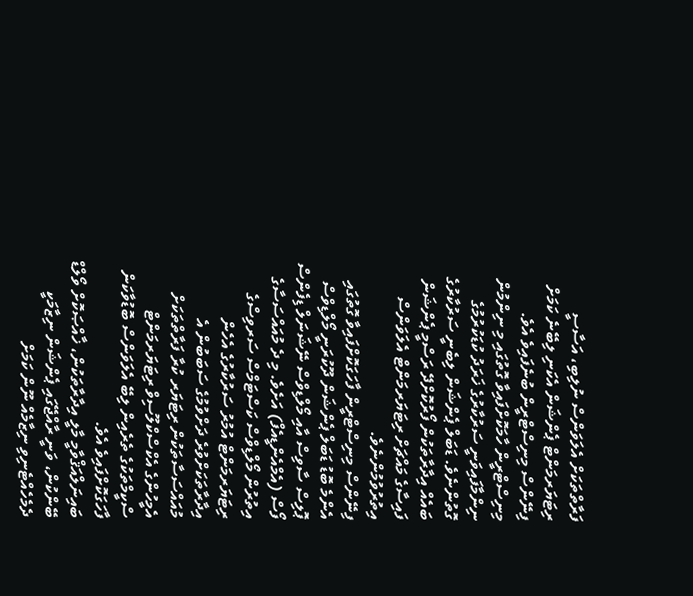ފަރާތްތަކަށް އެލަވަންސް ނުލިބި، އަސާސީ ރިޓަޔަރމަންޓް ޕެންޝަން އެކަނި ލިބޭނެ ކަމަށް ފިނޭންސް މިނިސްޓްރީން ބުނެފައިވެ އެވެ.
މިނިސްޓްރީން ހާމަކޮށްފައިވާ ގޮތުގައި މި ނިންމުން ނިންމާފައިވަނީ ސަރުކާރުގެ ޚަރަދު ކުޑަކުރުމުގެ ގޮތުންނެވެ. ޑަބަލް ޕެންޝަން ލިބެނީ ސަރުކާރުގެ ބައެއް އިދާރާތަކުން ފޯރުކޮށްދޭ ރަސްމީ ޕެންޝަން ފައިސާގެ މައްޗަށް ރިޓަޔަރމަންޓް އެލަވަންސް އިތުރުވުމުންނެވެ.
ފިނޭންސް މިނިސްޓްރީން ފާހަގަކޮށްފައިވާ ގޮތުގައި އެންމެ ބޮޑު ޑަބަލް ޕެންޝަން ދޫކުރަނީ މޯލްޑިވްސް ޕޮލިސް ސާވިސް އާއި މޯލްޑިވްސް ނޭޝަނަލް ޑިފެންސް ފޯސް (އެމްއެންޑީއެފް) އަށެވެ. މި ދެ މުއައްސަސާގެ އިތުރުން މޯލްޑިވްސް ކަސްޓަމްސް ސަރވިސްގެ ރިޓަޔަރމަންޓް އުމުރު ސަރުކާރުގެ އެހެން އިދާރާތަކަށްވުރެ ދަށްވުމުގެ ސަބަބުން އެ މުއައްސަސާތަކުން ރިޓަޔަރ ކުރާ ފަރާތްތަކަށް އެމީހުންގެ އެކްސްކްލޫސިވް ރިޓަޔަރމަންޓް ސްކީމްތަކުގެ ތެރެއިން ލިބޭ އެލަވަންސް ބޮޑުވާކަން ފާހަގަކޮށްފައިވެ އެވެ.
ބައިނަލްއަޤްވާމީ މާލީ އިދާރާތަކުން، ޚާއްޞަކޮށް ވޯލްޑް ބޭންކުން، ވަނީ ރާއްޖޭގައި ޕެންޝަން ނިޒާމަކީ ދެމެހެއްޓެނިވި ނިޒާމެއް ނޫން ކަމަށް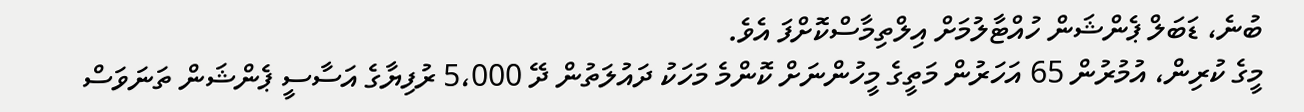ބުނެ، ޑަބަލް ޕެންޝަން ހުއްޓާލުމަށް އިލްތިމާސްކޮށްފަ އެވެ.
މީގެ ކުރިން، އުމުރުން 65 އަހަރުން މަތީގެ މީހުންނަށް ކޮންމެ މަހަކު ދައުލަތުން ދޭ 5،000 ރުފިޔާގެ އަސާސީ ޕެންޝަން ތަނަވަސް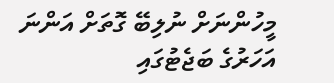މީހުންނަށް ނުލިބޭ ގޮތަށް އަންނަ އަހަރުގެ ބަޖެޓުގައި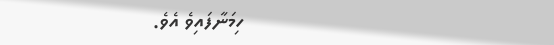ހިމަނާފައިވެ އެވެ.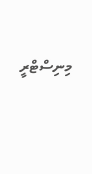މިނިސްޓްރީ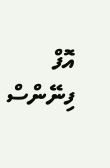އޮފް ފިނޭންސް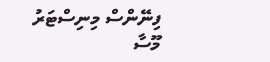ފިނޭންސް މިނިސްޓަރު މޫސާ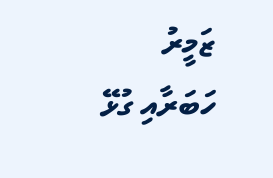ޒަމީރު
ހަބަރާއި ގުޅޭ